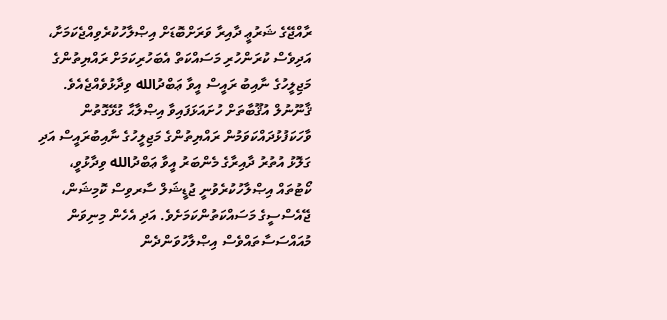ރާއްޖޭގެ ޝަރުޢީ ދާއިރާ ވަރަށްބޮޑަށް އިޞްލާހުކުރެވިއްޖެކަމަށާ، އަދިވެސް ކުރަންހުރި މަސައްކަތް އެބަހުރިކަމަށް ރައްޔިތުންގެ މަޖިލީހުގެ ނާއިބު ރައީސް އީވާ ޢަބްދުالله ވިދާޅުވެއްޖެއެވެ.
ޤާނޫނުލް އުޤޫބާތަށް ހުށައަޅަފައިވާ އިޞްލާޙާ ގުޅޭގޮތުން ވާހަކަފުޅުދައްކަވަމުން ރައްޔިތުންގެ މަޖިލީހުގެ ނާއިބުރައީސް އަދި ގަލޮޅު އުތުރު ދާއިރާގެ މެންބަރު އީވާ ޢަބްދުالله ވިދާޅުވީ، ކޯޓުތައް އިޞްލާހުކުރެވުނީ ޖުޑީޝަލް ސާރވިސް ކޮމިޝަން، ޖޭއެސްސީގެ މަސައްކަތުންކަމަށެވެ. އަދި އެހެން މިނިވަން މުއައްސަސާތައްވެސް އިޞްލާހުވަންދެން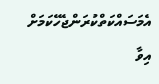އެމަސައްކަތްކުރަންޖެހޭކަމަށް އިވާ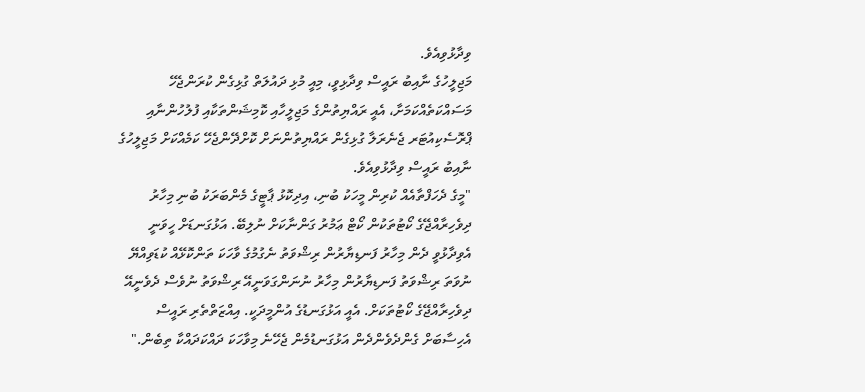ވިދާޅުވިއެވެ.
މަޖިލީހުގެ ނާއިބު ރައީސް ވިދާޅިވީ، މިއީ މުޅި ދައުލަތް ގުޅިގެން ކުރަންޖެހޭ މަސައްކަތެއްކަމަށާ، އެއީ ރައްޔިތުންގެ މަޖިލީހާއި ކޮމިޝަންތަކާއި ފުލުހުންނާއި ޕްރޮސެކިއުޓަރ ޖެނެރަލާ ގުޅިގެން ރައްޔިތުންނަށް ކޮށްދޭންޖެހޭ ކަމެއްކަށް މަޖިލީހުގެ ނާއިބު ރައީސް ވިދާޅުވިއެވެ.
"މީގެ ދެހަފްތާއެއް ކުރިން މީހަކު ބުނި، އިދިކޮޅު ޕާޓީގެ މެންބަރަކު ބުނި މިހާރު ދިވެހިރާއްޖޭގެ ކޯޓުތަކުން ކޯޓް ޢަމުރު ގަންނާކަށް ނުލިބޭ. އަޅުގަނޑަށް ހީވަނީ އެވިދާޅުވީ ދެން މިހާރު ފަނޑިޔާރުން ރިޝްވަތު ނެގުމުގެ ވާހަކަ ތަންކޮޅޭއް ކުޑަވިއްޔޭ ނުވަތަ ރިޝްވަތު ފަނޑިޔާރުން މިހާރު ނުނަންގަވަނީއޭ ރިޝްވަތު ނުވެސް ދެވެނީއޭ ދިވެހިރާއްޖޭގެ ކޯޓުތަކަށް. އެއީ އަޅުގަނޑުގެ އުންމީދަކީ. އިއްޒަތްތެރި ރައީސް އެހިސާބަށް ގެންދެވެންދެން އަޅުގަނޑުމެން ޖެހޭނެ މިވާހަކަ ދައްކަދައްކާ ތިބެން."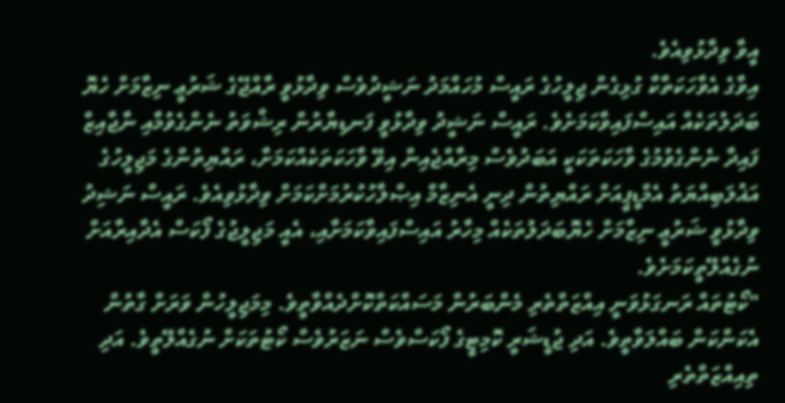އީވާ ވިދާޅުވިއެވެ.
އިވާގެ އެވާހަކަތާކާ ގުޅިގެން ޖިލީހުގެ ރައީސް މުހައްމަދު ނަޝީދުވެސް ވިދާޅުވީ ރާއްޖޭގެ ޝަރުޢީ ނިޒާމަށް ހެޔޮ ބަދަލުތަކެއް އައިސްފައިވާކަމަށެވެ. ރައީސް ނަޝީދު ވިދާޅުވީ ފަނޑިޔާރުން ރިޝްވަތު ނެންގެވުމާއި ނާޖާއިޒް ފައިދާ ނެންގެވުމުގެ ވާހަކަތަކަކީ އަބަދުވެސް މިރާއްޖެއިން އިވޭ ވާހަކަތަކެއްކަމަށާ، ރައްޔިތުންގެ މަޖިލީހުގެ އަޣުލަބިއްޔަތު އެމްޑީޕީއަށް ރައްޔިތުން ދިނީ އެނިޒާމް އިޞްލާހުކުރުމަށްކަމަށް ވިދާޅުވިއެވެ. ރައީސް ނަޝިދު ވިދާޅުވީ ޝަރުޢީ ނިޒާމަށް ހެޔޮބަދަލުތަކެއް މިހާރު އައިސްފައިވާކަމަށާއި، އެއީ މަޖިލީޖުގެ ފޯކަސް އެދާއިރާއަށް ނުގެއްލޭތީކަމަށެވެ.
"ކޯޓުތައް ރަނގަޅުވަނީ އިއްޒަތްތެރި މެންބަރުން މަސައްކަތްކޮށްދެއްވާތީވެ. މިމަޖިލީހުން ވަރަށް ގާތުން އެކަންކަން ބައްލަވާތީވެ. އަދި ޖުޑީޝަރީ ކޮމިޓީގެ ފޯކަސްވެސް ނަޒަރުވެސް ކޯޓުތަކަށް ނުގެއްލޭތީވެ. އަދި ތިއިއްޒަތްތެރި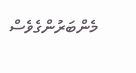މެންބަރުންގެވެސް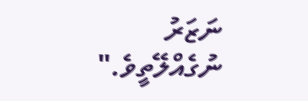ނަޒަރު ނުގެއްލޭތީވެ."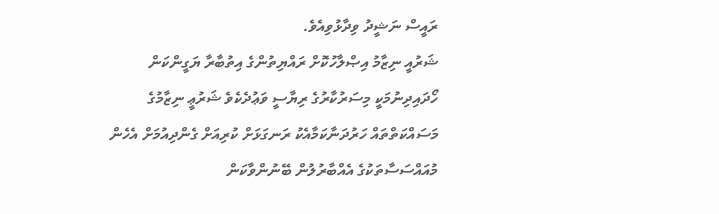ރައީސް ނަޝީދު ވިދާޅުވިއެވެ.
ޝަރުއީ ނިޒާމު އިޞްލާހުކޮށް ރައްޔިތުންގެ އިތުބާރާ ޔަގީންކަން ހޯދައިދިނުމަކީ މިސަރުކާރުގެ ރިޔާސީ ވަޢުދެކެވެ ޝަރުޢީ ނިޒާމުގެ މަސައްކަތްތައް ހަރުދަނާކަމާއެކު ރަނގަޅަށް ކުރިއަށް ގެންދިއުމަށް އެހެން މުއައްސަސާތަކުގެ އެއްބާރުލުން ބޭނުންވާކަން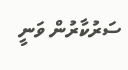ސަރުކާރުން ވަނީ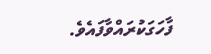ފާހަގަކުރައްވާފައެވެ.